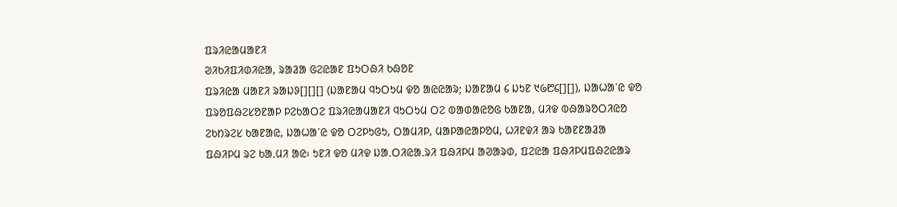ᱯᱨᱤᱭᱟᱢᱟᱱᱤ
ᱣᱤᱠᱤᱯᱤᱰᱤᱭᱟ, ᱨᱟᱲᱟ ᱜᱮᱭᱟᱱ ᱯᱩᱛᱷᱤ ᱠᱷᱚᱱ
ᱯᱨᱤᱭᱟ ᱢᱟᱱᱤ ᱨᱟᱡᱽ[][][] (ᱡᱟᱱᱟᱢ ᱧᱩᱛᱩᱢ ᱫᱚ ᱟᱭᱭᱟᱨ; ᱡᱟᱱᱟᱢ ᱔ ᱡᱩᱱ ᱑᱙᱘᱔[][]), ᱡᱟᱦᱟᱸᱭ ᱫᱚ ᱯᱨᱚᱯᱷᱮᱥᱚᱱᱟᱞ ᱞᱮᱠᱟᱛᱮ ᱯᱨᱤᱭᱟᱢᱟᱱᱤ ᱧᱩᱛᱩᱢ ᱛᱮ ᱵᱟᱰᱟᱭᱚᱜ ᱠᱟᱱᱟ, ᱢᱤᱫ ᱵᱷᱟᱨᱚᱛᱤᱭᱚ ᱮᱠᱴᱨᱮᱥ ᱠᱟᱱᱟᱭ, ᱡᱟᱦᱟᱸᱭ ᱫᱚ ᱛᱮᱞᱩᱜᱩ, ᱛᱟᱢᱤᱞ, ᱢᱟᱞᱟᱭᱟᱞᱚᱢ, ᱦᱤᱱᱫᱤ ᱟᱨ ᱠᱟᱱᱱᱟᱲᱟ ᱯᱷᱤᱞᱢ ᱨᱮ ᱠᱟᱹᱢᱤ ᱟᱭ᱾ ᱩᱱᱤ ᱫᱚ ᱢᱤᱫ ᱡᱟᱹᱛᱤᱭᱟᱹᱨᱤ ᱯᱷᱤᱞᱢ ᱟᱣᱟᱨᱰ, ᱯᱮᱭᱟ ᱯᱷᱤᱞᱢᱯᱷᱮᱭᱟᱨ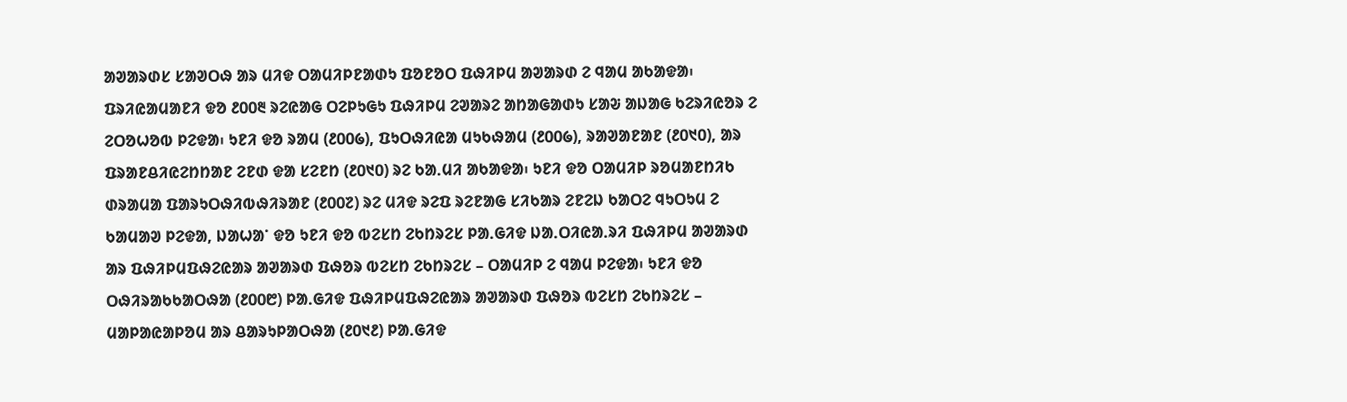ᱟᱣᱟᱨᱰᱥ ᱥᱟᱣᱛᱷ ᱟᱨ ᱢᱤᱫ ᱛᱟᱢᱤᱞᱱᱟᱰᱩ ᱯᱚᱱᱚᱛ ᱯᱷᱤᱞᱢ ᱟᱣᱟᱨᱰ ᱮ ᱧᱟᱢ ᱟᱠᱟᱫᱟ᱾
ᱯᱨᱤᱭᱟᱢᱟᱱᱤ ᱫᱚ ᱒᱐᱐᱓ ᱨᱮᱭᱟᱜ ᱛᱮᱞᱩᱜᱩ ᱯᱷᱤᱞᱢ ᱮᱣᱟᱨᱮ ᱟᱴᱟᱜᱟᱰᱩ ᱥᱟᱶ ᱟᱡᱟᱜ ᱠᱮᱨᱤᱭᱚᱨ ᱮ ᱮᱛᱚᱦᱚᱵ ᱞᱮᱫᱟ᱾ ᱩᱱᱤ ᱫᱚ ᱨᱟᱢ (᱒᱐᱐᱙), ᱯᱩᱛᱷᱤᱭᱟ ᱢᱩᱠᱷᱟᱢ (᱒᱐᱐᱙), ᱨᱟᱣᱟᱱᱟᱱ (᱒᱐᱑᱐), ᱟᱨ ᱯᱨᱟᱱᱪᱤᱭᱮᱴᱴᱟᱱ ᱮᱱᱰ ᱫᱟ ᱥᱮᱱᱴ (᱒᱐᱑᱐) ᱨᱮ ᱠᱟᱹᱢᱤ ᱟᱠᱟᱫᱟ᱾ ᱩᱱᱤ ᱫᱚ ᱛᱟᱢᱤᱞ ᱨᱚᱢᱟᱱᱴᱤᱠ ᱰᱨᱟᱢᱟ ᱯᱟᱨᱩᱛᱷᱤᱵᱷᱤᱨᱟᱱ (᱒᱐᱐᱗) ᱨᱮ ᱢᱤᱫ ᱨᱮᱯ ᱨᱮᱱᱟᱜ ᱥᱤᱠᱟᱨ ᱮᱱᱮᱡ ᱠᱟᱛᱮ ᱧᱩᱛᱩᱢ ᱮ ᱠᱟᱢᱟᱣ ᱞᱮᱫᱟ, ᱡᱟᱦᱟᱸ ᱫᱚ ᱩᱱᱤ ᱫᱚ ᱵᱮᱥᱴ ᱮᱠᱴᱨᱮᱥ ᱞᱟᱹᱜᱤᱫ ᱡᱟᱹᱛᱤᱭᱟᱹᱨᱤ ᱯᱷᱤᱞᱢ ᱟᱣᱟᱨᱰ ᱟᱨ ᱯᱷᱤᱞᱢᱯᱷᱮᱭᱟᱨ ᱟᱣᱟᱨᱰ ᱯᱷᱚᱨ ᱵᱮᱥᱴ ᱮᱠᱴᱨᱮᱥ – ᱛᱟᱢᱤᱞ ᱮ ᱧᱟᱢ ᱞᱮᱫᱟ᱾ ᱩᱱᱤ ᱫᱚ ᱛᱷᱤᱨᱟᱠᱠᱟᱛᱷᱟ (᱒᱐᱐᱘) ᱞᱟᱹᱜᱤᱫ ᱯᱷᱤᱞᱢᱯᱷᱮᱭᱟᱨ ᱟᱣᱟᱨᱰ ᱯᱷᱚᱨ ᱵᱮᱥᱴ ᱮᱠᱴᱨᱮᱥ – ᱢᱟᱞᱟᱭᱟᱞᱚᱢ ᱟᱨ ᱪᱟᱨᱩᱞᱟᱛᱷᱟ (᱒᱐᱑᱒) ᱞᱟᱹᱜᱤᱫ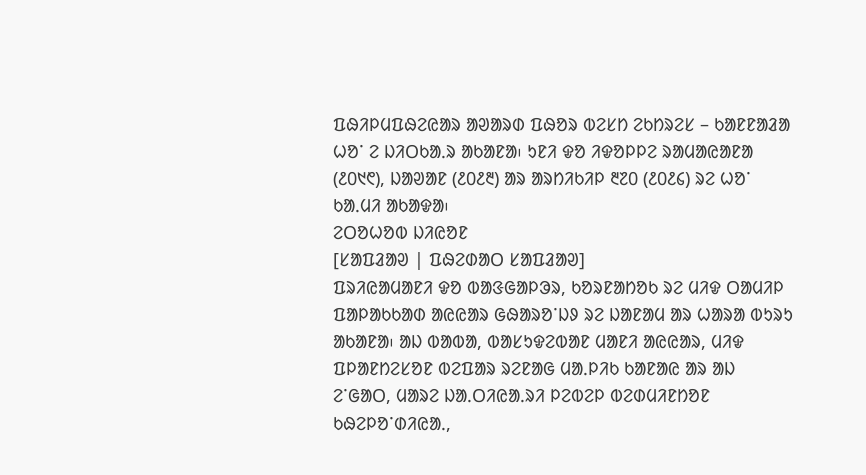ᱯᱷᱤᱞᱢᱯᱷᱮᱭᱟᱨ ᱟᱣᱟᱨᱰ ᱯᱷᱚᱨ ᱵᱮᱥᱴ ᱮᱠᱴᱨᱮᱥ – ᱠᱟᱱᱱᱟᱲᱟ ᱦᱚᱸ ᱮ ᱡᱤᱛᱠᱟᱹᱨ ᱟᱠᱟᱱᱟ᱾ ᱩᱱᱤ ᱫᱚ ᱤᱫᱚᱞᱞᱮ ᱨᱟᱢᱟᱭᱟᱱᱟ (᱒᱐᱑᱖), ᱡᱟᱣᱟᱱ (᱒᱐᱒᱓) ᱟᱨ ᱟᱨᱴᱤᱠᱤᱞ ᱓᱗᱐ (᱒᱐᱒᱔) ᱨᱮ ᱦᱚᱸ ᱠᱟᱹᱢᱤ ᱟᱠᱟᱫᱟ᱾
ᱮᱛᱚᱦᱚᱵ ᱡᱤᱭᱚᱱ
[ᱥᱟᱯᱲᱟᱣ | ᱯᱷᱮᱰᱟᱛ ᱥᱟᱯᱲᱟᱣ]
ᱯᱨᱤᱭᱟᱢᱟᱱᱤ ᱫᱚ ᱵᱟᱝᱜᱟᱞᱳᱨ, ᱠᱚᱨᱱᱟᱴᱚᱠ ᱨᱮ ᱢᱤᱫ ᱛᱟᱢᱤᱞ ᱯᱟᱞᱟᱠᱠᱟᱰ ᱟᱭᱭᱟᱨ ᱜᱷᱟᱨᱚᱸᱡᱽ ᱨᱮ ᱡᱟᱱᱟᱢ ᱟᱨ ᱦᱟᱨᱟ ᱵᱩᱨᱩ ᱟᱠᱟᱱᱟ᱾ ᱟᱡ ᱵᱟᱵᱟ, ᱵᱟᱥᱩᱫᱮᱵᱟᱱ ᱢᱟᱱᱤ ᱟᱭᱭᱟᱨ, ᱢᱤᱫ ᱯᱞᱟᱱᱴᱮᱥᱚᱱ ᱵᱮᱯᱟᱨ ᱨᱮᱱᱟᱜ ᱢᱟᱹᱞᱤᱠ ᱠᱟᱱᱟᱭ ᱟᱨ ᱟᱡ ᱮᱸᱜᱟᱛ, ᱢᱟᱨᱮ ᱡᱟᱹᱛᱤᱭᱟᱹᱨᱤ ᱞᱮᱵᱮᱞ ᱵᱮᱰᱢᱤᱱᱴᱚᱱ ᱠᱷᱮᱞᱚᱸᱰᱤᱭᱟᱹ,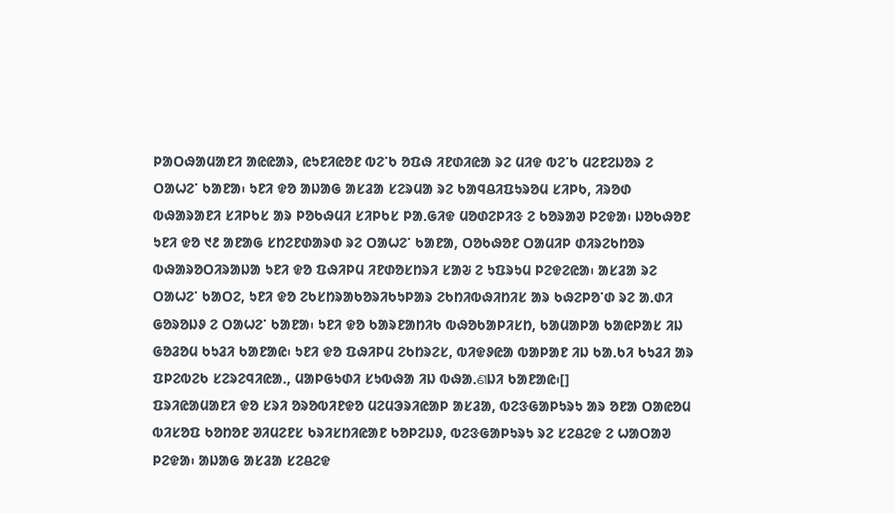ᱞᱟᱛᱷᱟᱢᱟᱱᱤ ᱟᱭᱭᱟᱨ, ᱭᱩᱱᱤᱭᱚᱱ ᱵᱮᱸᱠ ᱚᱯᱷ ᱤᱱᱰᱤᱭᱟ ᱨᱮ ᱢᱤᱫ ᱵᱮᱸᱠ ᱢᱮᱱᱮᱡᱚᱨ ᱮ ᱛᱟᱦᱮᱸ ᱠᱟᱱᱟ᱾ ᱩᱱᱤ ᱫᱚ ᱟᱡᱟᱜ ᱟᱥᱲᱟ ᱥᱮᱨᱢᱟ ᱨᱮ ᱠᱟᱧᱪᱤᱯᱩᱨᱚᱢ ᱥᱤᱞᱠ, ᱤᱨᱚᱰ ᱵᱷᱟᱨᱟᱱᱤ ᱥᱤᱞᱠᱥ ᱟᱨ ᱞᱚᱠᱷᱢᱤ ᱥᱤᱞᱠᱥ ᱞᱟᱹᱜᱤᱫ ᱢᱚᱰᱮᱞᱤᱝ ᱮ ᱠᱚᱨᱟᱣ ᱞᱮᱫᱟ᱾ ᱡᱚᱠᱷᱚᱱ ᱩᱱᱤ ᱫᱚ ᱑᱒ ᱟᱱᱟᱜ ᱥᱴᱮᱱᱰᱟᱨᱰ ᱨᱮ ᱛᱟᱦᱮᱸ ᱠᱟᱱᱟ, ᱛᱚᱠᱷᱚᱱ ᱛᱟᱢᱤᱞ ᱰᱤᱨᱮᱠᱴᱚᱨ ᱵᱷᱟᱨᱚᱛᱤᱨᱟᱡᱟ ᱩᱱᱤ ᱫᱚ ᱯᱷᱤᱞᱢ ᱤᱱᱰᱚᱥᱴᱨᱤ ᱥᱟᱶ ᱮ ᱩᱯᱨᱩᱢ ᱞᱮᱫᱮᱭᱟ᱾ ᱟᱥᱲᱟ ᱨᱮ ᱛᱟᱦᱮᱸ ᱠᱟᱛᱮ, ᱩᱱᱤ ᱫᱚ ᱮᱠᱥᱴᱨᱟᱠᱚᱨᱤᱠᱩᱞᱟᱨ ᱮᱠᱴᱤᱵᱷᱤᱴᱤᱥ ᱟᱨ ᱠᱷᱮᱞᱚᱸᱰ ᱨᱮ ᱟᱹᱰᱤ ᱜᱚᱨᱚᱡᱽ ᱮ ᱛᱟᱦᱮᱸ ᱠᱟᱱᱟ᱾ ᱩᱱᱤ ᱫᱚ ᱠᱟᱨᱱᱟᱴᱤᱠ ᱵᱷᱚᱠᱟᱞᱤᱥᱴ, ᱠᱟᱢᱟᱞᱟ ᱠᱟᱭᱞᱟᱥ ᱤᱡ ᱜᱚᱲᱚᱢ ᱠᱩᱲᱤ ᱠᱟᱱᱟᱭ᱾ ᱩᱱᱤ ᱫᱚ ᱯᱷᱤᱞᱢ ᱮᱠᱴᱨᱮᱥ, ᱵᱤᱫᱽᱭᱟ ᱵᱟᱞᱟᱱ ᱤᱡ ᱠᱟᱹᱠᱤ ᱠᱩᱲᱤ ᱟᱨ ᱯᱞᱮᱵᱮᱠ ᱥᱮᱨᱮᱧᱤᱭᱟᱹ, ᱢᱟᱞᱜᱩᱰᱤ ᱥᱩᱵᱷᱟ ᱤᱡ ᱵᱷᱟᱹଣᱡᱤ ᱠᱟᱱᱟᱭ᱾[]
ᱯᱨᱤᱭᱟᱢᱟᱱᱤ ᱫᱚ ᱥᱨᱤ ᱚᱨᱚᱵᱤᱱᱫᱚ ᱢᱮᱢᱳᱨᱤᱭᱟᱞ ᱟᱥᱲᱟ, ᱵᱮᱝᱜᱟᱞᱩᱨᱩ ᱟᱨ ᱚᱱᱟ ᱛᱟᱭᱚᱢ ᱵᱤᱥᱚᱯ ᱠᱚᱴᱚᱱ ᱣᱤᱢᱮᱱᱥ ᱠᱨᱤᱥᱴᱤᱭᱟᱱ ᱠᱚᱞᱮᱡᱽ, ᱵᱮᱝᱜᱟᱞᱩᱨᱩ ᱨᱮ ᱥᱮᱪᱮᱫ ᱮ ᱦᱟᱛᱟᱣ ᱞᱮᱫᱟ᱾ ᱟᱡᱟᱜ ᱟᱥᱲᱟ ᱥᱮᱪᱮᱫ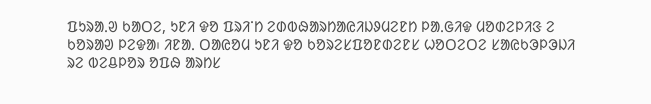ᱯᱩᱨᱟᱹᱣ ᱠᱟᱛᱮ, ᱩᱱᱤ ᱫᱚ ᱯᱨᱤᱸᱴ ᱮᱰᱵᱷᱟᱨᱴᱟᱭᱤᱡᱽᱢᱮᱱᱴ ᱞᱟᱹᱜᱤᱫ ᱢᱚᱰᱮᱞᱤᱝ ᱮ ᱠᱚᱨᱟᱣ ᱞᱮᱫᱟ᱾ ᱤᱱᱟᱹ ᱛᱟᱭᱚᱢ ᱩᱱᱤ ᱫᱚ ᱠᱚᱨᱮᱥᱯᱚᱱᱰᱮᱱᱥ ᱦᱚᱛᱮᱛᱮ ᱥᱟᱭᱠᱳᱞᱳᱡᱤ ᱨᱮ ᱵᱮᱪᱞᱚᱨ ᱚᱯᱷ ᱟᱨᱴᱥ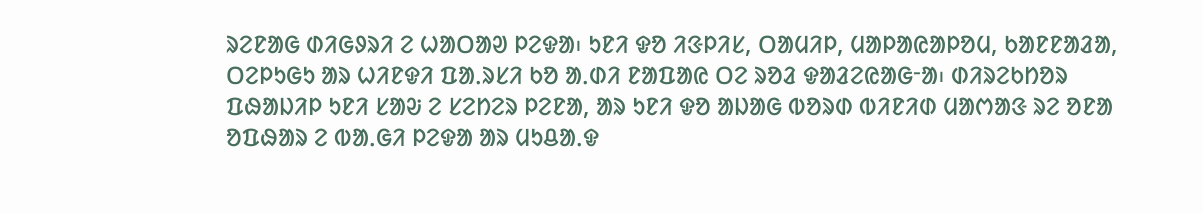ᱨᱮᱱᱟᱜ ᱰᱤᱜᱽᱨᱤ ᱮ ᱦᱟᱛᱟᱣ ᱞᱮᱫᱟ᱾ ᱩᱱᱤ ᱫᱚ ᱤᱝᱞᱤᱥ, ᱛᱟᱢᱤᱞ, ᱢᱟᱞᱟᱭᱟᱞᱚᱢ, ᱠᱟᱱᱱᱟᱲᱟ, ᱛᱮᱞᱩᱜᱩ ᱟᱨ ᱦᱤᱱᱫᱤ ᱯᱟᱹᱨᱥᱤ ᱠᱚ ᱟᱹᱰᱤ ᱱᱟᱯᱟᱭ ᱛᱮ ᱨᱚᱲ ᱫᱟᱲᱮᱭᱟᱜᱼᱟ᱾ ᱰᱤᱨᱮᱠᱴᱚᱨ ᱯᱷᱟᱡᱤᱞ ᱩᱱᱤ ᱥᱟᱶ ᱮ ᱥᱮᱴᱮᱨ ᱞᱮᱱᱟ, ᱟᱨ ᱩᱱᱤ ᱫᱚ ᱟᱡᱟᱜ ᱵᱚᱨᱰ ᱵᱤᱱᱤᱰ ᱢᱟᱬᱟᱝ ᱨᱮ ᱚᱱᱟ ᱚᱯᱷᱟᱨ ᱮ ᱵᱟᱹᱜᱤ ᱞᱮᱫᱟ ᱟᱨ ᱢᱩᱪᱟᱹᱫ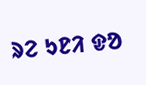ᱨᱮ ᱩᱱᱤ ᱫᱚ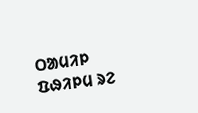ᱛᱟᱢᱤᱞ ᱯᱷᱤᱞᱢ ᱨᱮ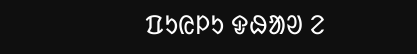ᱯᱩᱭᱞᱩ ᱫᱷᱟᱣ ᱮ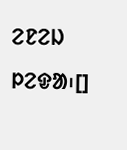ᱮᱱᱮᱡ ᱞᱮᱫᱟ᱾[]